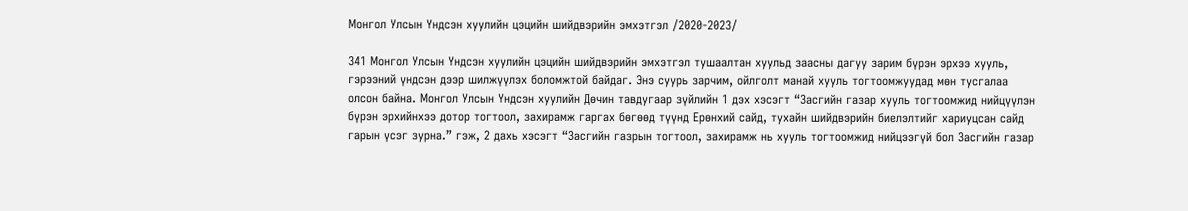Монгол Улсын Үндсэн хуулийн цэцийн шийдвэрийн эмхэтгэл /2020-2023/

341 Монгол Улсын Үндсэн хуулийн цэцийн шийдвэрийн эмхэтгэл тушаалтан хуульд заасны дагуу зарим бүрэн эрхээ хууль, гэрээний үндсэн дээр шилжүүлэх боломжтой байдаг. Энэ суурь зарчим, ойлголт манай хууль тогтоомжуудад мөн тусгалаа олсон байна. Монгол Улсын Үндсэн хуулийн Дөчин тавдугаар зүйлийн 1 дэх хэсэгт “Засгийн газар хууль тогтоомжид нийцүүлэн бүрэн эрхийнхээ дотор тогтоол, захирамж гаргах бөгөөд түүнд Ерөнхий сайд, тухайн шийдвэрийн биелэлтийг хариуцсан сайд гарын үсэг зурна.” гэж, 2 дахь хэсэгт “Засгийн газрын тогтоол, захирамж нь хууль тогтоомжид нийцээгүй бол Засгийн газар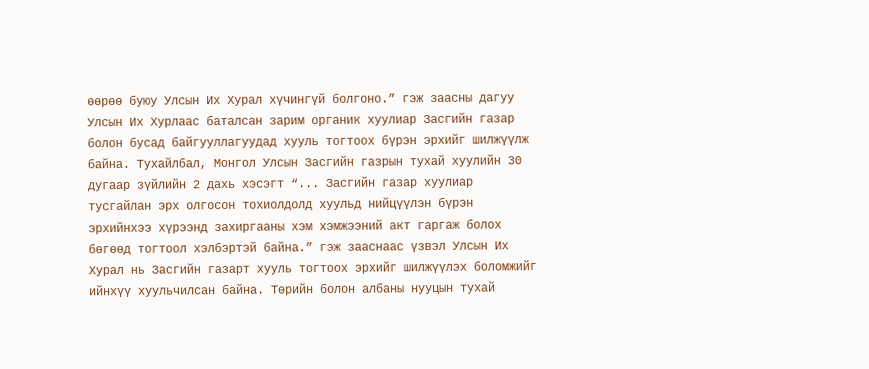өөрөө буюу Улсын Их Хурал хүчингүй болгоно.” гэж заасны дагуу Улсын Их Хурлаас баталсан зарим органик хуулиар Засгийн газар болон бусад байгууллагуудад хууль тогтоох бүрэн эрхийг шилжүүлж байна. Тухайлбал, Монгол Улсын Засгийн газрын тухай хуулийн 30 дугаар зүйлийн 2 дахь хэсэгт “... Засгийн газар хуулиар тусгайлан эрх олгосон тохиолдолд хуульд нийцүүлэн бүрэн эрхийнхээ хүрээнд захиргааны хэм хэмжээний акт гаргаж болох бөгөөд тогтоол хэлбэртэй байна.” гэж зааснаас үзвэл Улсын Их Хурал нь Засгийн газарт хууль тогтоох эрхийг шилжүүлэх боломжийг ийнхүү хуульчилсан байна. Төрийн болон албаны нууцын тухай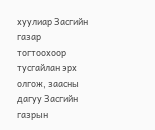хуулиар Засгийн газар тогтоохоор тусгайлан эрх олгож, заасны дагуу Засгийн газрын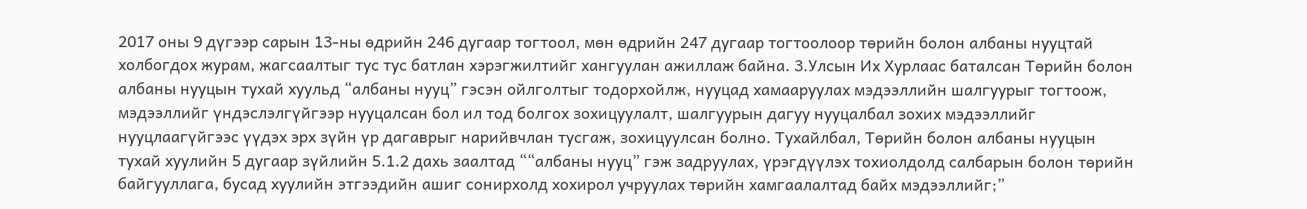2017 оны 9 дүгээр сарын 13-ны өдрийн 246 дугаар тогтоол, мөн өдрийн 247 дугаар тогтоолоор төрийн болон албаны нууцтай холбогдох журам, жагсаалтыг тус тус батлан хэрэгжилтийг хангуулан ажиллаж байна. 3.Улсын Их Хурлаас баталсан Төрийн болон албаны нууцын тухай хуульд “албаны нууц” гэсэн ойлголтыг тодорхойлж, нууцад хамааруулах мэдээллийн шалгуурыг тогтоож, мэдээллийг үндэслэлгүйгээр нууцалсан бол ил тод болгох зохицуулалт, шалгуурын дагуу нууцалбал зохих мэдээллийг нууцлаагүйгээс үүдэх эрх зүйн үр дагаврыг нарийвчлан тусгаж, зохицуулсан болно. Тухайлбал, Төрийн болон албаны нууцын тухай хуулийн 5 дугаар зүйлийн 5.1.2 дахь заалтад ““албаны нууц” гэж задруулах, үрэгдүүлэх тохиолдолд салбарын болон төрийн байгууллага, бусад хуулийн этгээдийн ашиг сонирхолд хохирол учруулах төрийн хамгаалалтад байх мэдээллийг;”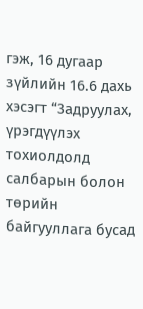гэж, 16 дугаар зүйлийн 16.6 дахь хэсэгт “Задруулах, үрэгдүүлэх тохиолдолд салбарын болон төрийн байгууллага бусад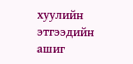хуулийн этгээдийн ашиг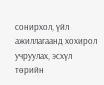сонирхол, үйл ажиллагаанд хохирол учруулах, эсхүл төрийн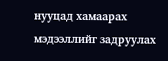нууцад хамаарах мэдээллийг задруулах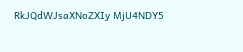RkJQdWJsaXNoZXIy MjU4NDY5